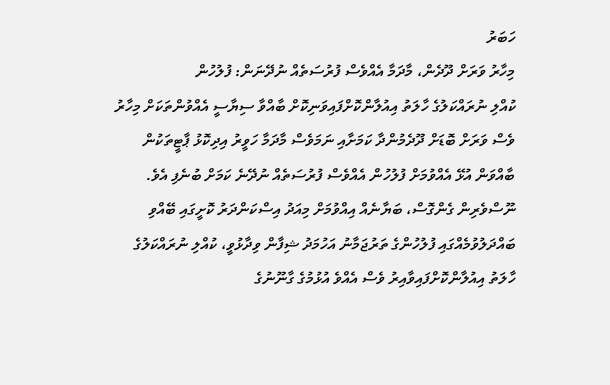ހަބަރު
މިހާރު ވަރަށް ދޫދެން، މާދަމާ އެއްވެސް ފުރުސަތެއް ނުދޭނަން: ފުލުހުން
ކުއްލި ނުރައްކަލުގެ ހާލަތު އިއުލާންކޮށްފައިވަނިކޮށް ބާއްވާ ސިޔާސީ އެއްވުންތަކަށް މިހާރު ވެސް ވަރަށް ބޮޑަށް ދޫދެމުންދާ ކަމަށާއި ނަމަވެސް މާދަމާ ހަވީރު އިދިކޮޅު ޕާޓީތަކުން ބާއްވަން އުޅޭ އެއްވުމަށް ފުލުހުން އެއްވެސް ފުރުސަތެއް ނުދޭނެ ކަމަށް ބުނެފި އެވެ.
ނޫސްވެރިން ގެންގޮސް، ބަޔާނެއް އިއްވުމަށް މިއަދު އިސްކަންދަރު ކޮށީގައި ބޭއްވި ބައްދަލުވުމެއްގައި ފުލުހުންގެ ތަރުޖަމާނު އަހުމަދު ޝިފާން ވިދާޅުވީ، ކުއްލި ނުރައްކަލުގެ ހާލަތު އިއުލާންކޮށްފައިވާއިރު ވެސް އެއްވެ އުޅުމުގެ ގާނޫނުގެ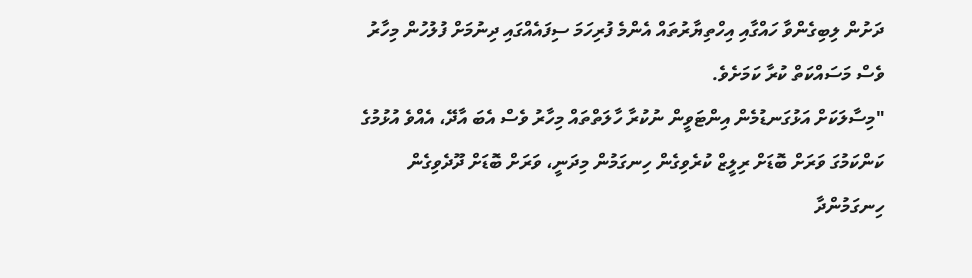ދަށުން ލިބިގެންވާ ހައްގާއި އިހްތިޔާރުތައް އެންމެ ފުރިހަމަ ސިފައެއްގައި ދިނުމަށް ފުލުހުން މިހާރު ވެސް މަސައްކަތް ކުރާ ކަމަށެވެ.
"މިސާލަކަށް އަޅުގަނޑުމެން އިންޓަވީން ނުކުރާ ހާލަތްތައް މިހާރު ވެސް އެބަ އާދޭ، އެއްވެ އުޅުމުގެ ކަންކަމުގަ ވަރަށް ބޮޑަށް ރިލީޒް ކުރެވިގެން ހިނގަމުން މިދަނީ، ވަރަށް ބޮޑަށް ދޫދެވިގެން ހިނގަމުންދާ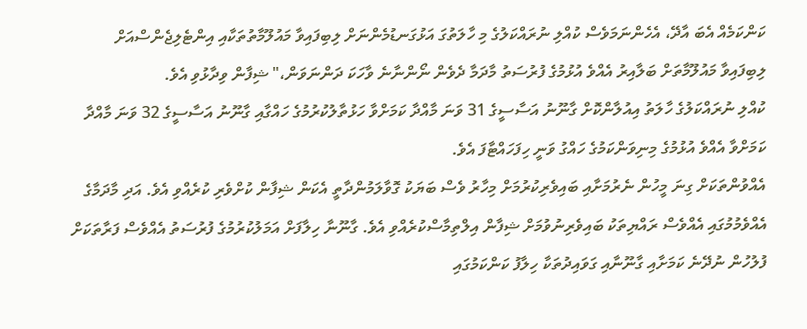ކަންކަމެއް އެބަ އާދޭ، އެހެންނަމަވެސް ކުއްލި ނުރައްކަލުގެ މި ހާލަތުގަ އަޅުގަނޑުމެންނަށް ލިބިފައިވާ މައުލޫމާތުތަކާއި އިންޓެލިޖެންސްއަށް ލިބިފައިވާ މައުލޫމާތަށް ބަލާއިރު އެއްވެ އުޅުމުގެ ފުރުސަތު މާދަމާ ދެވެން ނޯންނާނެ ވާހަކަ ދަންނަވަން،" ޝިފާން ވިދާޅުވި އެވެ.
ކުއްލި ނުރައްކަލުގެ ހާލަތު އިއުލާންކޮށް ގާނޫނު އަސާސީގެ 31 ވަނަ މާއްދާ ކަމަށްވާ ހަޅުތާލުކުރުމުގެ ހައްގާއި ގާނޫނު އަސާސީގެ 32 ވަނަ މާއްދާ ކަމަށްވާ އެއްވެ އުޅުމުގެ މިނިވަންކަމުގެ ހައްގު ވަނީ ހިފަހައްޓާފަ އެވެ.
އެއްވުންތަކަށް ގިނަ މީހުން ނެރުމަށާއި ބައިވެރިކުރުމަށް މިހާރު ވެސް ބަޔަކު ގޮވާލަމުންދާތީ އެކަން ޝިފާން ކުށްވެރި ކުރެއްވި އެވެ. އަދި މާދަމާގެ އެއްވެމުމުގައި އެއްވެސް ރައްޔިތަކު ބައިވެރިނުވުމަށް ޝިފާން އިލްތިމާސްކުރެއްވި އެވެ. ގާނޫނާ ހިލާފަށް އަމަލުކުރުމުގެ ފުރުސަތު އެއްވެސް ފަރާތަކަށް ފުލުހުން ނުދޭނެ ކަމަށާއި ގާނޫނާއި ގަވައިދުތަކާ ހިލާފު ކަންކަމުގައި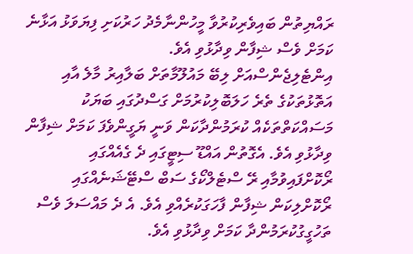ރައްޔިތުން ބައިވެރިކުރުވާ މީހުންނާމެދު ހަރުކަށި ފިޔަވަޅު އަޅާނެ ކަމަށް ވެސް ޝިފާން ވިދާޅުވި އެވެ.
އިންޓެލިޖެންސްއަށް ލިބޭ މައުލޫމާތަށް ބަލާއިރު މާލެ އާއި އަތޮޅުތަކުގެ ތެރެ ހަލަބޮލިކުރުމަށް ގަސްދުގައި ބަޔަކު މަސައްކަތްތަކެއް ކުރަމުންދާކަން ވަނީ ޔަގީންވެފަ ކަމަށް ޝިފާން ވިދާޅުވި އެވެ. އެގޮތުން އައްޑޫ ސިޓީގައި ދެ ގެއެއްގައި ރޯކޮށްފައިވުމާއި ރޭ ސްޓެލްކޯގެ ސަބް ސްޓޭޝަނެއްގައި ރޯކޮށްލިކަން ޝިފާން ފާހަގަކުރެއްވި އެވެ. އެ ދެ މައްސަލަ ވެސް ތަހުގީގުކުރަމުންދާ ކަމަށް ވިދާޅުވި އެވެ.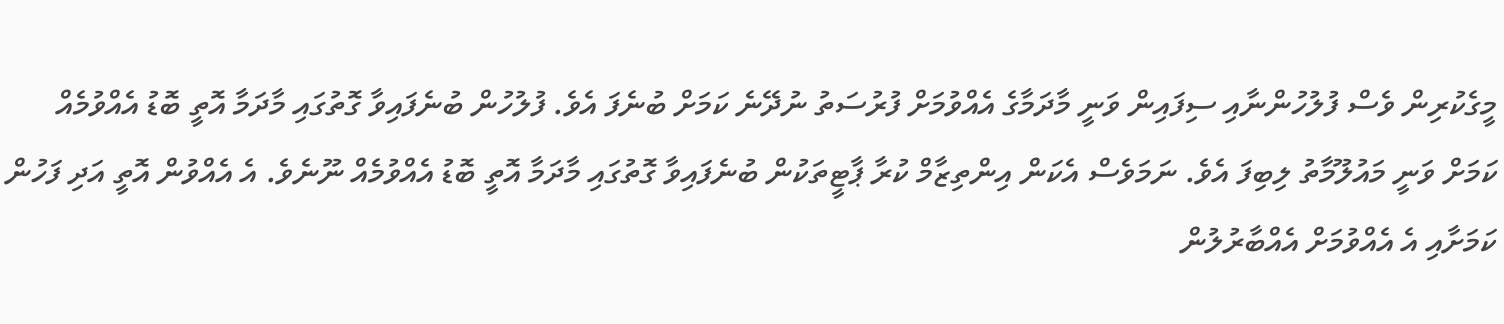މީގެކުރިން ވެސް ފުލުހުންނާއި ސިފައިން ވަނީ މާދަމާގެ އެއްވުމަށް ފުރުސަތު ނުދޭނެ ކަމަށް ބުނެފަ އެވެ. ފުލުހުން ބުނެފައިވާ ގޮތުގައި މާދަމާ އޮތީ ބޮޑު އެއްވުމެއް ކަމަށް ވަނީ މައުލޫމާތު ލިބިފަ އެވެ. ނަމަވެސް އެކަން އިންތިޒާމް ކުރާ ޕާޓީތަކުން ބުނެފައިވާ ގޮތުގައި މާދަމާ އޮތީ ބޮޑު އެއްވުމެއް ނޫނެވެ. އެ އެއްވުން އޮތީ އަދި ފަހުން ކަމަށާއި އެ އެއްވުމަށް އެއްބާރުލުން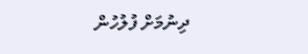ދިނުމަށް ފުލުހުން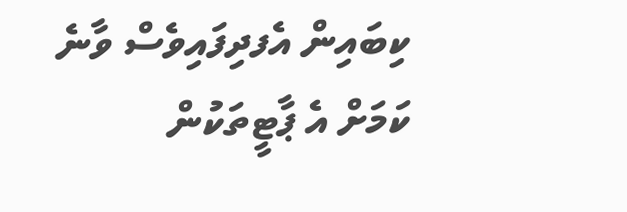ކިބައިން އެފދިފައިވެސް ވާނެ ކަމަށް އެ ޕާޓީތަކުން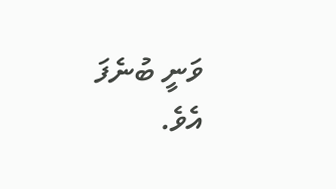ވަނީ ބުނެފަ އެވެ.